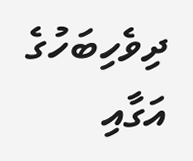ދިވެހިބަހުގެ އަގާއި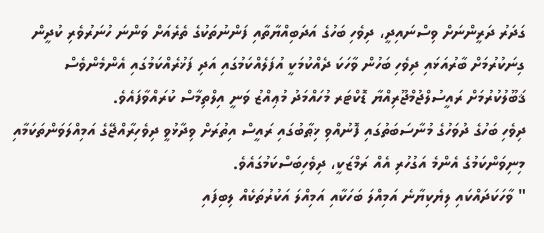ގަދަރު ދަރީންނަށް ވިސްނައިދީ، ދިވެހި ބަހުގެ އަދަބިއްޔާތާއި ފަންނުތަކުގެ ތެރެއަށް ވަންނަ ހުނަރުވެރި ކުދީން ގިނަކުރުމަށް ބާރުއަޅައި ދިވެހި ބަހުން ވާހަކަ ދެއްކުމަކީ އުފަލެއްކަމުގައި އަދި ފަޚުރެއްކަމުގައި އެންމެންވެސް ޤަބޫލުކުރުމަށް ރައީސުލްޖުމްޖޫރިއްޔާ ޑޮކްޓަރ މުހައްމަދު މުޢިއްޒު ވަނީ އިލްތިމާސް ކުރައްވާފައެވެ.
ދިވެހި ބަހުގެ ދުވަހުގެ މުނާސަބަތުގައި ފޮނުއްވި ޚިޠާބުގައި ރައީސް އިތުރަށް ވިދާޅުވީ ދިވެހިރާއްޖޭގެ އަމިއްލަވަންތަކަމާއި މިނިވަންކަމުގެ އެންމެ އަގުހުރި އެއް ރަމްޒަކީ، ދިވެހިބަސްކަމުގައެވެ.
" ވާހަކަދައްކައި ލިޔެކިޔާނެ އަމިއްލަ ބަހަކާއި އަމިއްލަ އަކުރުތަކެއް ލިބިފައި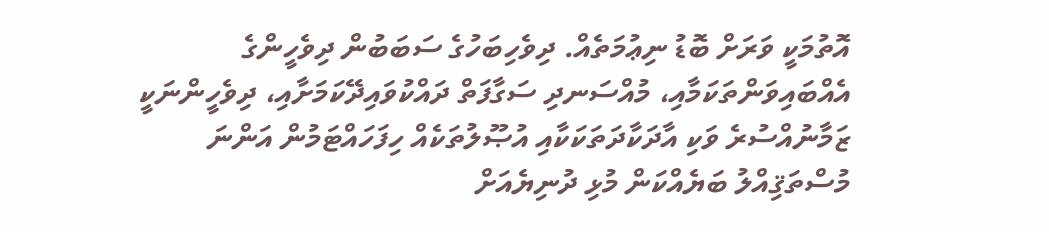އޮތުމަކީ ވަރަށް ބޮޑު ނިޢުމަތެއް. ދިވެހިބަހުގެ ސަބަބުން ދިވެހީންގެ އެއްބައިވަންތަކަމާއި، މުއްސަނދި ސަގާފަތް ދައްކުވައިދޭކަމަށާއި، ދިވެހީންނަކީ ޒަމާނުއްސުރެ ވަކި އާދަކާދަތަކަކާއި އުޞޫލުތަކެއް ހިފަހައްޓަމުން އަންނަ މުސްތަޤިއްލު ބަޔެއްކަން މުޅި ދުނިޔެއަށް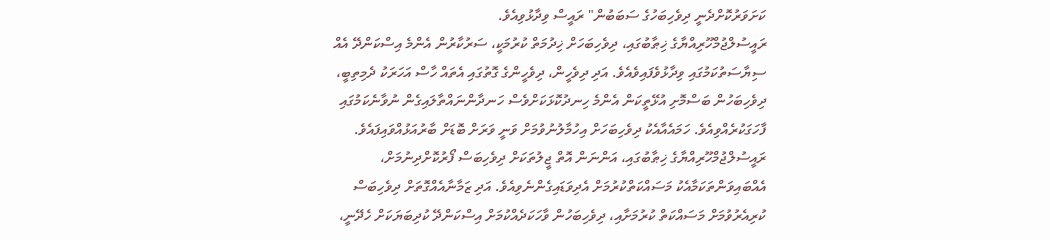ކަށަވަރުކޮށްދެނީ ދިވެހިބަހުގެ ސަބަބުން" ރައީސް ވިދާޅުވިއެވެ.
ރައީސުލްޖުމްހޫރިއްޔާގެ ޚިޠާބުގައި، ދިވެހިބަހަށް ޚިދުމަތް ކުރުމަކީ، ސަރުކާރުން އެންމެ އިސްކަންދޭ އެއް ސިޔާސަތުކަމުގައި ވިދާޅުވެފައިވެއެވެ. އަދި ދިވެހީން، ދިވެހީންގެ ގޮތުގައި އެތައް ހާސް އަހަރަކު ދެމިތިބީ، ދިވެހިބަހުން ބަސްމޮށި އުޅޭތީކަން އެންމެ ހިނދުކޮޅަކަށްވެސް ހަނދާންނައްތާލައިގެން ނުވާނެކަމުގައި ފާހަގަކުރެއްވިއެވެ. ހަމައެއާއެކު ދިވެހިބަހަށް އިހުމާލުނުވުމަށް ވަނީ ވަރަށް ބޮޑަށް ބާރުއަޅުއްވައިފައެވެ.
ރައީސުލްޖުމްހޫރިއްޔާގެ ޚިޠާބުގައި، އަންނަން އޮތް ޖީލުތަކަށް ދިވެހިބަސް ފޯރުކޮށްދިނުމަށް، އެއްބައިވަންތަކަމާއެކު މަސައްކަތްކުރުމަށް އެދިވަޑައިގެންނެވިއެވެ. އަދި ޒަމާނާއެއްގޮތަށް ދިވެހިބަސް ކުރިއެރުވުމަށް މަސައްކަތް ކުރުމަށާއި، ދިވެހިބަހުން ވާހަކަދެއްކުމަށް އިސްކަންދޭ ކުދިބަޔަކަށް ހެދޭނީ،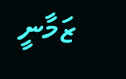ޒަމާނީ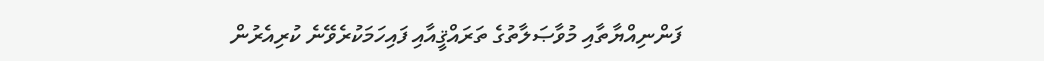ފަންނިއްޔާތާއި މުވާޞަލާތުގެ ތަރައްޤީއާއި ފައިހަމަކުރެވޭނެ ކުރިއެރުން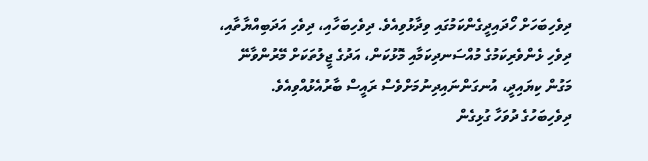ދިވެހިބަހަށް ހޯދައިދީގެންކަމުގައި ވިދާޅުވިއެވެ. ދިވެހިބަހާއި، ދިވެހި އަދަބިއްޔާތާއި، ދިވެހި ޅެންވެރިކަމުގެ މުއްސަނދިކަމާއި މޮޅުކަން، އަދުގެ ޖީލުތަކަށް މޭރުންވާނޭ މަގުން ކިޔައިދީ، އުނގަންނައިދިނުމަށްވެސް ރައީސް ބާރުއެޅުއްވިއެވެ.
ދިވެހިބަހުގެ ދުވަހާ ގުޅިގެން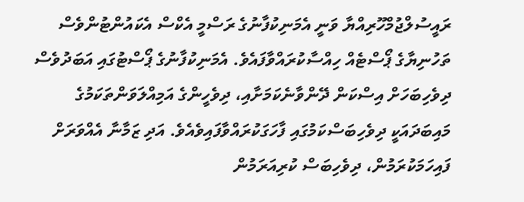ރައީސުލްޖުމްހޫރިއްޔާ ވަނީ އެމަނިކުފާނުގެ ރަސްމީ އެކްސް އެކައުންޓުންވެސް ތަހުނިޔާގެ ޕޯސްޓެއް ހިއްސާކުރައްވާފައެވެ. އެމަނިކުފާނުގެ ޕޯސްޓުގައި އަބަދުވެސް ދިވެހިބަހަށް އިސްކަން ދޭންވާނެކަމަށާއި، ދިވެހީންގެ އަމިއްލަވަންތަކަމުގެ މައިބަދައަކީ ދިވެހިބަސްކަމުގައި ފާހަގަކުރައްވާފައިވެއެވެ. އަދި ޒަމާނާ އެއްވަރަށް ފައިހަމަކުރަމުން، ދިވެހިބަސް ކުރިއަރަމުން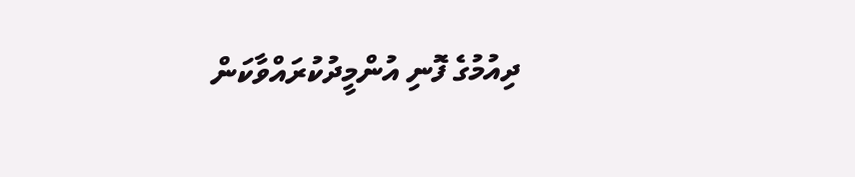ދިއުމުގެ ފޮނި އުންމީދުކުރައްވާކަން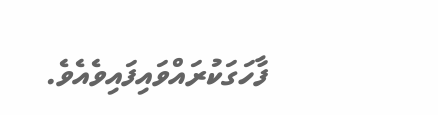ފާހަގަކުރައްވައިފައިވެއެވެ.